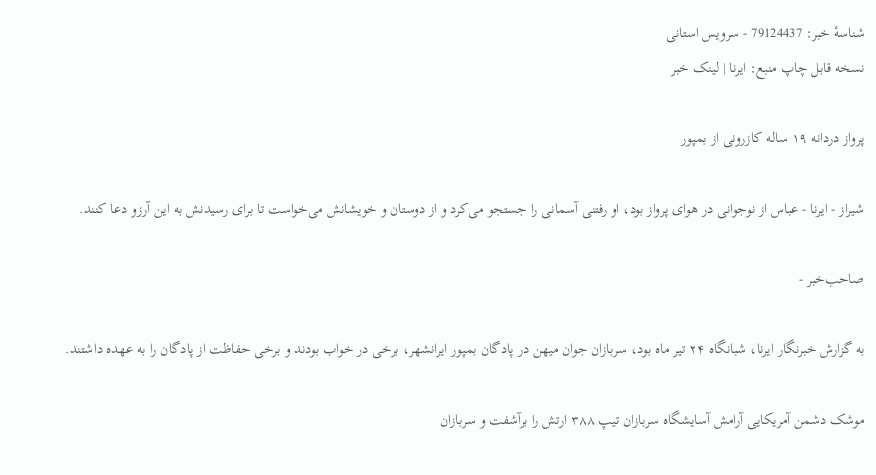شناسهٔ خبر: 79124437 - سرویس استانی
نسخه قابل چاپ منبع: ایرنا | لینک خبر

پرواز دردانه ۱۹ ساله کازرونی از بمپور

شیراز - ایرنا - عباس از نوجوانی در هوای پرواز بود، او رفتنی آسمانی را جستجو می‌کرد و از دوستان و خویشانش می‌خواست تا برای رسیدنش به این آرزو دعا کنند.

صاحب‌خبر -

به گزارش خبرنگار ایرنا، شبانگاه ۲۴ تیر ماه بود، سربازان جوان میهن در پادگان بمپور ایرانشهر، برخی در خواب بودند و برخی حفاظت از پادگان را به عهده داشتند.

موشک دشمن آمریکایی آرامش آسایشگاه سربازان تیپ ۳۸۸ ارتش را برآشفت و سربازان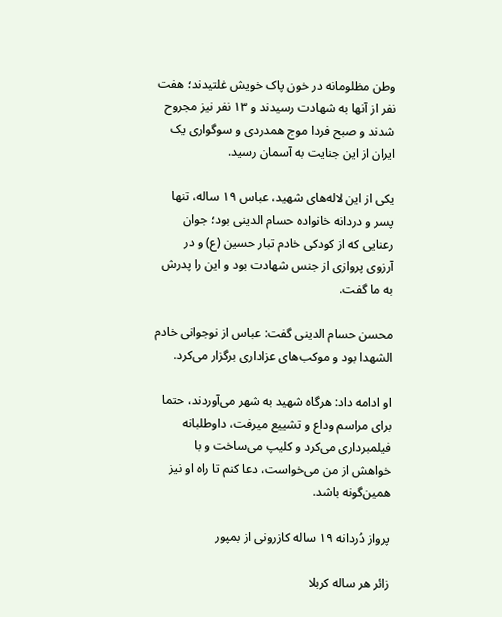وطن مظلومانه در خون پاک خویش غلتیدند؛ هفت نفر از آنها به شهادت رسیدند و ۱۳ نفر نیز مجروح شدند و صبح فردا موج همدردی و سوگواری یک ایران از این جنایت به آسمان رسید.

یکی از این لاله‌های شهید، عباس ۱۹ ساله، تنها پسر و دردانه خانواده حسام الدینی بود؛ جوان رعنایی که از کودکی خادم تبار حسین (ع) و در آرزوی پروازی از جنس شهادت بود و این را پدرش به ما گفت.

محسن حسام الدینی گفت: عباس از نوجوانی خادم الشهدا بود و موکب‌های عزاداری برگزار می‌کرد.

او ادامه داد: هرگاه شهید به شهر می‌آوردند، حتما برای مراسم وداع و تشییع میرفت، داوطلبانه فیلمبرداری می‌کرد و کلیپ می‌ساخت و با خواهش از من می‌خواست، دعا کنم تا راه او نیز همین‌گونه باشد.

پرواز دُردانه ۱۹ ساله کازرونی از بمپور

زائر هر ساله کربلا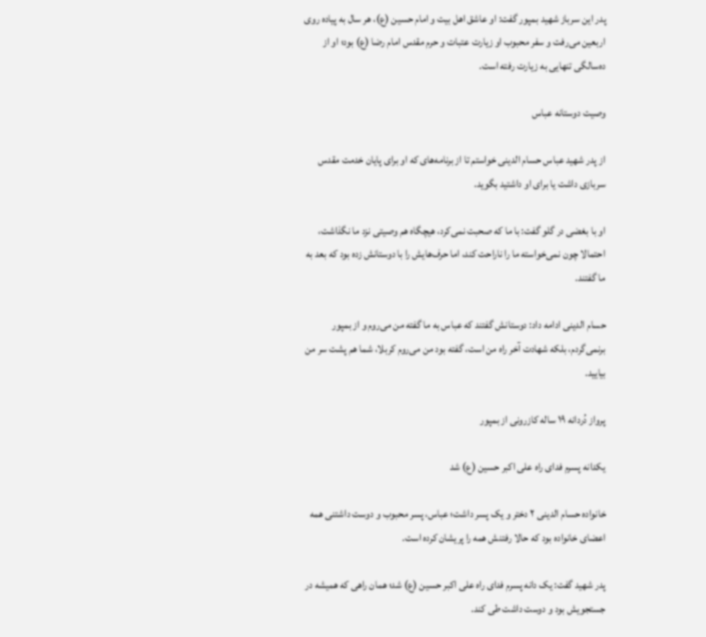پدر این سرباز شهید بمپور گفت: او عاشق اهل بیت و امام حسین (ع)، هر سال به پیاده روی اربعین می‌رفت و سفر محبوب او زیارت عتبات و حرم مقدس امام رضا (ع) بود؛ او از ده‌سالگی تنهایی به زیارت رفته است.

وصیت دوستانه عباس

از پدر شهید عباس حسام الدینی خواستم تا از برنامه‌های که او برای پایان خدمت مقدس سربازی داشت یا برای او داشتید بگوید.

او با بغضی در گلو گفت: با ما که صحبت نمی‌کرد، هیچگاه هم وصیتی نزد ما نگذاشت، احتمالا چون نمی‌خواسته ما را ناراحت کند، اما حرف‌هایش را با دوستانش زده بود که بعد به ما گفتند.

حسام الدینی ادامه داد: دوستانش گفتند که عباس به ما گفته من می‌روم و از بمپور برنمی‌گردم، بلکه شهادت آخر راه من است، گفته بود من می‌روم کربلا، شما هم پشت سر من بیایید.

پرواز دُردانه ۱۹ ساله کازرونی از بمپور

یکدانه پسرم فدای راه علی اکبر حسین (ع) شد

خانواده حسام الدینی ۲ دختر و یک پسر داشت؛ عباس، پسر محبوب و دوست داشتنی همه اعضای خانواده بود که حالا رفتنش همه را پریشان کرده است.

پدر شهید گفت: یک دانه پسرم فدای راه علی اکبر حسین (ع) شد؛ همان راهی که همیشه در جستجویش بود و دوست داشت طی کند.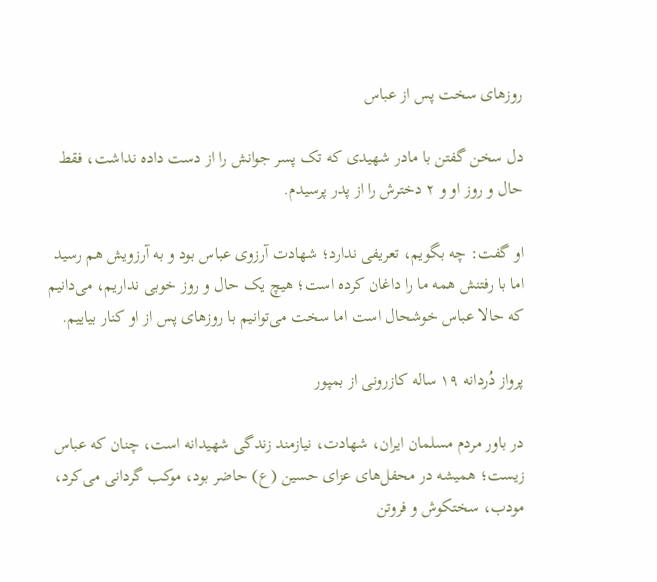روزهای سخت پس از عباس

دل سخن گفتن با مادر شهیدی که تک پسر جوانش را از دست داده نداشت، فقط حال و روز او و ۲ دخترش را از پدر پرسیدم.

او گفت: چه بگویم، تعریفی ندارد؛ شهادت آرزوی عباس بود و به آرزویش هم رسید اما با رفتنش همه ما را داغان کرده است؛ هیچ یک حال و روز خوبی نداریم، می‌دانیم که حالا عباس خوشحال است اما سخت می‌توانیم با روزهای پس از او کنار بیاییم.

پرواز دُردانه ۱۹ ساله کازرونی از بمپور

در باور مردم مسلمان ایران، شهادت، نیازمند زندگی شهیدانه است، چنان که عباس زیست؛ همیشه در محفل‌های عزای حسین (ع) حاضر بود، موکب گردانی می‌کرد، مودب، سختکوش و فروتن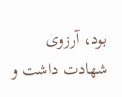بود، آرزوی شهادت داشت و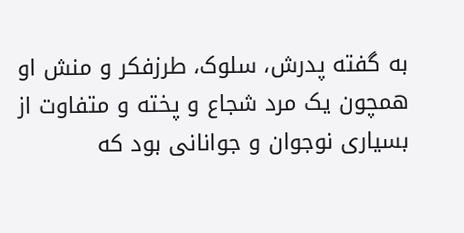به گفته پدرش، سلوک، طرزفکر و منش او همچون یک مرد شجاع و پخته و متفاوت از بسیاری نوجوان و جوانانی بود که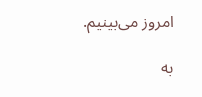امروز می‌بینیم.

به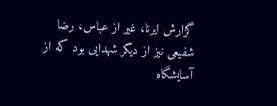گزارش ایرنا، غیر از عباس، رضا شفیعی نیز از دیگر شهدایی بود که از آسایشگاه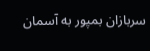سربازان بمپور به آسمان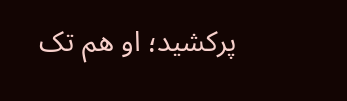پرکشید؛ او هم تک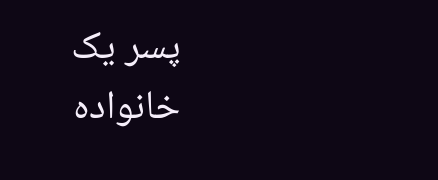پسر یک خانواده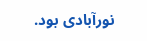نورآبادی بود.